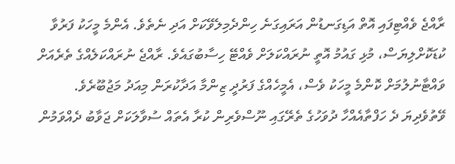ރާއްޖެ ވެއްޓިފައި އޮތް އަޑިގަނޑުން އަރައިގަނެ ހިންދެމިލެވޭކަށް އަދި ނެތެވެ. އެންމެ މީހަކު ފަރުވާ ކުޑަކޮށްލިޔަސް، މުޅި ގައުމު އޮތީ ނުރައްކަލަށް ވެއްޓޭ ހިސާބުގައެވެ. ރާއްޖެ ނުރައްކަލެއްގެ ތެރެއަށް ވައްޓާނުލުމަށް ކޮންމެ މީހަކު ވެސް، އެމީހެއްގެ ފަރުދީ ޒިންމާ އަދާކުރަން މިއަދު މަޖުބޫރެވެ. ވޭތުވެދިޔަ ދެ ހަފްތާއެއްހާ ދުވަހުގެ ތެރޭގައި ނޫސްވެރިން ކުރާ އެތައް ސުވާލަކަށް ޖަވާބު ދެއްވަމުން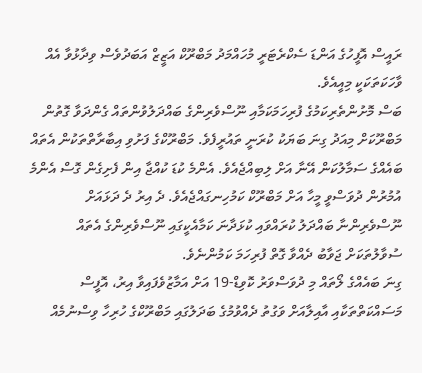ރައީސް އޮފީހުގެ އަންޑަ ސެކްރެޓަރީ މުހައްމަދު މަބްރޫކް އަޒީޒް އަބަދުވެސް ވިދާޅުވާ އެއް ވާހަކަތަކަކީ މިއީއެވެ.
ބަސް މޮށުންތެރިކަމުގެ ފުރިހަމަކަމާއި ނޫސްވެރިންގެ ބައްދަލުވުންތައް ގެންދަވާ ގޮތުން މަބްރޫކަށް މިއަދު ގިނަ ބަޔަކު ކުރަނީ ތައުރީފެވެ. މަބްރޫކްގެ ފަށުވި އިބާރާތްތަކުން އެތައް ބައެއްގެ ސަމާލުކަން އޭނާ އަށް ލިބިއްޖެއެވެ. އެންމެ ކުޑަ ކުއްޖާ އިން ފެށިގެން ގޮސް އެންމެ އުމުރުން ދުވަސްވީ މީހާ އަށް މަބްރޫކް ކަމުހިނގައްޖެއެވެ. ދެ އިރު ދެ ދަޅައަށް ނޫސްވެރިންނާ ބައްދަލު ކުރައްވައި ކުޅަދާނަ ކަމާއެކީގައި ނޫސްވެރިންގެ އެތައް ސުވާލުތަކަށް ޖަވާބު ދެއްވާ ގޮތް ފުރިހަމަ ކަމުންނެވެ.
ގިނަ ބައެއްގެ ލޯތައް މި ދުވަސްވަރު ކޮވިޑް-19 އަށް އަމާޒުވެފައިވާ އިރު، އޮފީސް މަސައްކަތްތަކާއި އާއިލާއަށް ވަގުތު ދެއްވުމުގެ ބަދަލުގައި މަބްރޫކްގެ ހުރިހާ ވިސްނުމެއް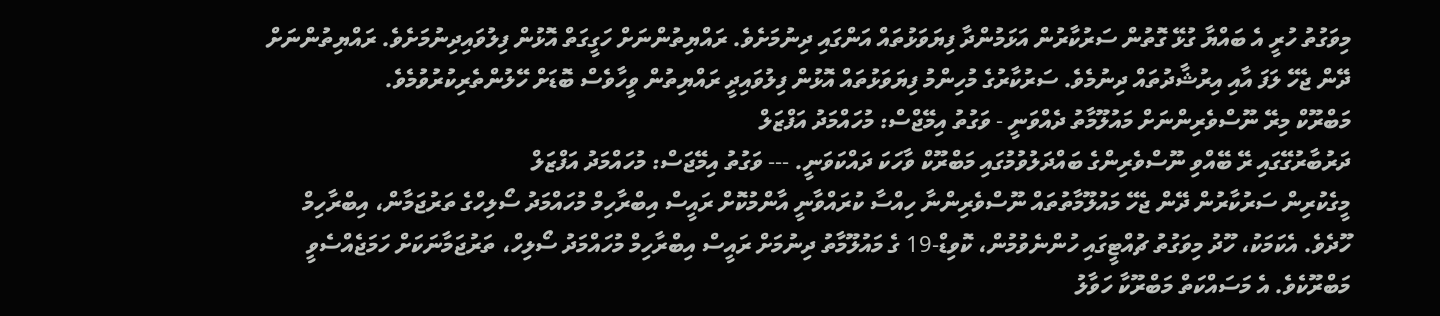މިވަގުތު ހުރީ އެ ބައްޔާ ގުޅޭ ގޮތުން ސަރުކާރުން އަޅަމުންދާ ފިޔަވަޅުތައް އަންގައި ދިނުމަށެވެ. ރައްޔިތުންނަށް ހަގީގަތް އޮޅުން ފިލުވައިދިނުމަށެވެ. ރައްޔިތުންނަށް ދޭން ޖެހޭ ލަފަ އާއި އިރުޝާދުތައް ދިނުމެވެ. ސަރުކާރުގެ މުހިންމު ފިޔަވަޅުތައް އޮޅުން ފިލުވައިދީ ރައްޔިތުން ވީހާވެސް ބޮޑަށް ހޭލުންތެރިކުރުވުމެވެ.
މަބްރޫކް މިރޭ ނޫސްވެރިންނަށް މައުލޫމާތު ދެއްވަނީ - ވަގުތު އިމޭޖްސް: މުހައްމަދު އަފްޒަލް
ދަރުބާރުގޭގައި ރޭ ބޭއްވި ނޫސްވެރިންގެ ބައްދަލުވުމުގައި މަބްރޫކް ވާހަކަ ދައްކަވަނީ. --- ވަގުތު އިމޭޖަސް: މުހައްމަދު އަފްޒަލް
މީގެކުރިން ސަރުކާރުން ދޭން ޖެހޭ މައުލޫމާތުތައް ނޫސްވެރިންނާ ހިއްސާ ކުރައްވާނީ އާންމުކޮށް ރައީސް އިބްރާހިމް މުހައްމަދު ސޯލިހްގެ ތަރުޖަމާން، އިބްރާހިމް ހޫދެވެ. އެކަމަކު، ހޫދު މިވަގުތު ޗުއްޓީގައި ހުންނެވުމުން، ކޮވިޑް-19 ގެ މައުލޫމާތު ދިނުމަށް ރައީސް އިބްރާހިމް މުހައްމަދު ސޯލިހް، ތަރުޖަމާނަކަށް ހަމަޖެއްސެވީ މަބްރޫކެވެ. އެ މަސައްކަތް މަބްރޫކާ ހަވާލު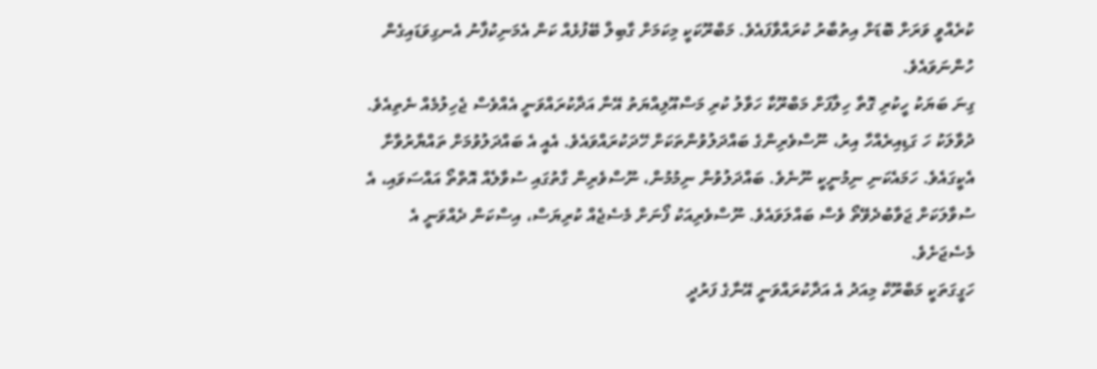ކުރެއްވީ ވަރަށް ބޮޑަށް އިތުބާރު ކުރައްވާފައެވެ. މަބްރޫކަކީ މިކަމަށް ގާބިލް ބޭފުޅެއް ކަން އެމަނިކުފާނު އެނގިވަޑައިގެން ހުންނަވައެވެ.
ގިނަ ބަޔަކު ހީކުރި ގޮތާ ހިލާފަށް މަބްރޫކާ ހަވާލު ކުރި މަސްއޫލިއްޔަތު އޭނާ އަދާކުރައްވަނީ އެއްވެސް ޖެހިލުމެއް ނެތިއެވެ. ދުވާލަކު ހަ ގަޑިއިރެއްހާ އިރު، ނޫސްވެރިންގެ ބައްދަލުވުންތަކަށް ހޭދަކުރައްވައެވެ. އެއީ އެ ބައްދަލުވުމަށް ތައްޔާރުވާށާ އެކީގައެވެ. ހަމައެކަނި ނިމުނީކީ ނޫނެވެ. ބައްދަލުވުން ނިމުމުން، ނޫސްވެރިން ގާތުގައި ސުވާލެއް އޮތްތޯ އައްސަވައި، އެ ސުވާލަކަށް ޖަވާބުދެވޭތޯ ވެސް ބައްލަވައެވެ. ނޫސްވެރިއަކު ފޯނަށް މެސެޖެއް ކުރިޔަސް، އިސްކަން ދެއްވަނީ އެ މެސެޖަށެވެ.
ހަގީގަތަކީ މަބްރޫކް މިއަދު އެ އަދާކުރައްވަނީ އޭނާގެ ފަރުދީ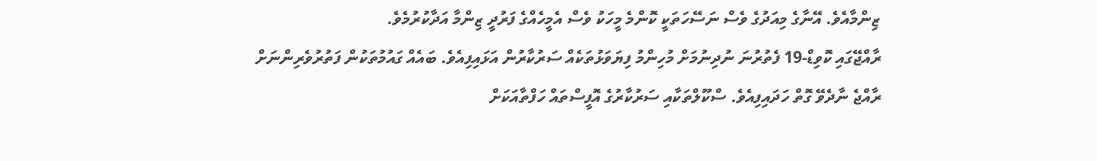ޒިންމާއެވެ. އޭނާގެ މިއަދުގެ ވެސް ނަސޭހަތަކީ ކޮންމެ މީހަކު ވެސް އެމީހެއްގެ ފަރުދީ ޒިންމާ އަދާކުރުމެވެ.
ރާއްޖޭގައި ކޮވިޑް-19 ފެތުރުނަ ނުދިނުމަށް މުހިންމު ފިޔަވަޅުތަކެއް ސަރުކާރުން އަޅައިފިއެވެ. ބައެއް ގައުމުތަކުން ފަތުރުވެރިންނަށް ރާއްޖެ ނާދެވޭ ގޮތް ހަދައިފިއެވެ. ސްކޫލްތަކާއި ސަރުކާރުގެ އޮފީސްތައް ހަފްތާއަކަށް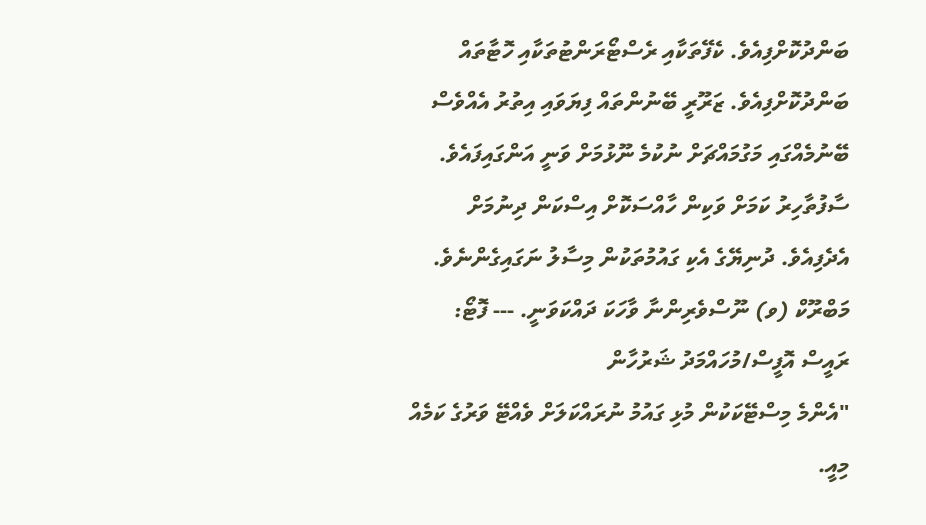ބަންދުކޮށްފިއެވެ. ކެފޭތަކާއި ރެސްޓޯރަންޓުތަކާއި ހޮޓާތައް ބަންދުކޮށްފިއެވެ. ޒަރޫރީ ބޭނުންތައް ފިޔަވައި އިތުރު އެއްވެސް ބޭނުމެއްގައި މަގުމައްޗަށް ނުކުމެ ނޫޅުމަށް ވަނީ އަންގައިފައެވެ. ސާފުތާހިރު ކަމަށް ވަކިން ހާއްސަކޮށް އިސްކަން ދިނުމަށް އެދެފިއެވެ. ދުނިޔޭގެ އެކި ގައުމުތަކުން މިސާލު ނަގައިގެންނެވެ.
މަބްރޫކް (ވ) ނޫސްވެރިންނާ ވާހަކަ ދައްކަވަނީ. --- ފޮޓޯ: ރައީސް އޮފީސް/މުހައްމަދު ޝަރުހާން
"އެންމެ މިސްޓޭކަކުން މުޅި ގައުމު ނުރައްކަލަށް ވެއްޓޭ ވަރުގެ ކަމެއް މިއީ.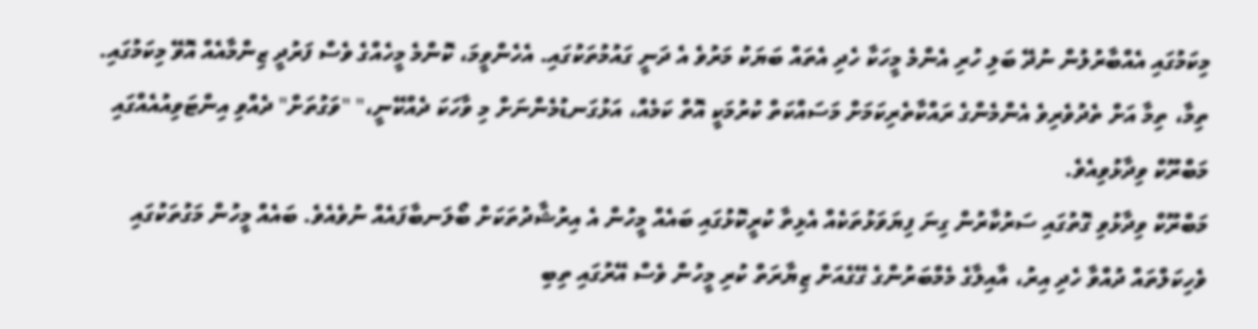މިކަމުގައި އެއްބާރުލުން ނުދޭ ބަލި ހުރި އެންމެ މީހަކާ ހެދި އެތައް ބަޔަކު މަރުވެ އެ ދަނީ ގައުމުތަކުގައި. އެހެންވީމަ، ކޮންމެ މީހެއްގެ ވެސް ފަރުދީ ޒިންމާއެއް އޮވޭ މިކަމުގައި. ތިމާ، ތިމާ އަށް ތެދުވެރިވެ އެންމެންގެ ރައްކާތެރިކަމަށް މަސައްކަތް ކުރުމަކީ އޮތް ކަމެއް، އަޅުގަނޑުމެންނަށް މި ވާހަކަ ދެއްކޭނީ،" "ވަގުތަށް" ދެއްވި އިންޓަވިއުއެއްގައި މަބްރޫކް ވިދާޅުވިއެވެ.
މަބްރޫކް ވިދާޅުވި ގޮތުގައި ސަރުކާރުން ގިނަ ފިޔަވަޅުތަކެއް އެޅިތާ ކުރީކޮޅުގައި ބައެއް މީހުން އެ އިރުޝާދުތަކަށް ބޯލަނބާފައެއް ނުވެއެވެ. ބައެއް މީހުން މަގުތަކުގައި ވެހިކަލްތައް ދުއްވާ ހެދި އިރު، އާއިލާގެ މެމްބަރުންގެ ގޭގެއަށް ޒިޔާރަތް ކުރި މީހުން ވެސް އޭރުގައި ތިބި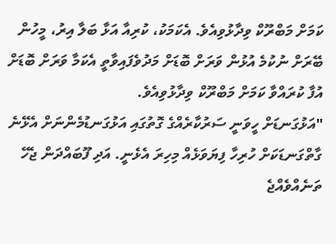ކަމަށް މަބްރޫކް ވިދާޅުވިއެވެ. އެކަމަކު، ކުރިއާ އަޅާ ބަލާ އިރު، މީހުން ބޭރަށް ނުކުމެ އުޅުން ވަރަށް ބޮޑަށް މަދުވެފައިވާތީ އެކަމާ ވަރަށް ބޮޑަށް އުފާ ކުރައްވާ ކަމަށް މަބްރޫކް ވިދާޅުވިއެވެ.
"އަޅުގަނޑަށް ހީވަނީ ސަރުކާރެއްގެ ގޮތުގައި އަޅުގަނޑުމެންނަށް އެޅޭނެ ގާތްގަނޑަކަށް ހުރިހާ ފިޔަވަޅެއް މިހިރަ އެޅެނީ. އަދި ފޫބައްދަން ޖެހޭ ތަނެއްވެއްޖެ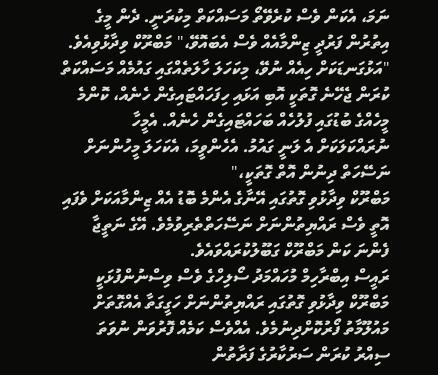ނަމަ، އެކަން ވެސް ކުރެވޭތޯ މަސައްކަތް މިކުރަނީ. ދެން މީގެ އިތުރުން ފަރުދީ ޒިންމާއެއް ވެސް އެބައޮވޭ،" މަބްރޫކް ވިދާޅުވިއެވެ.
"އަޅުގަނޑަކަށް ހިއެއް ނުވޭ، މިކަހަލަ ހާލަތެއްގައި ގައުމެއް މަސައްކަތް ކުރަން ޖެހޭނެ ގޮތަކީ އޮބި އަޅައި ހިފަހައްޓައިގެން ހެނެއް، ކޮންމެ މީހެއްގެ ބުޑުގައި ފުލުހެއް ބަހައްޓައިގެން ހެނެއް. އެމީހާ ނުރައްކަލަކަށް އެ ލަނީ ގައުމު. އެހެންވީމަ، އެކަހަލަ މީހުންނަށް ނަސޭހަތް ދިނުން އޮތް ގޮތަކީ،"
މަބްރޫކް ވިދާޅުވި ގޮތުގައި އޭނާގެ އެންމެ ބޮޑު އެއް ޒިންމާއަކަށް ވެފައި އޮތީ ވެސް ރައްޔިތުންނަށް ނަސޭހަތްތެރިވުމެވެ. އޭގެ ނަތީޖާ ފެންނަ ކަން މަބްރޫކް ގަބޫލުކުރައްވައެވެ.
ރައީސް އިބްރާހިމް މުހައްމަދު ސޯލިހްގެ ވެސް ވިސްނުންފުޅަކީ މަބްރޫކް ވިދާޅުވި ގޮތުގައި ރައްޔިތުންނަށް ހަގީގަތާ އެއްގޮތަށް މައުލޫމާތު ފޯރުކޮށްދިނުމެވެ. އެއްވެސް ކަމެއް ފޮރުވަން ނުވަތަ ސިއްރު ކުރަން ސަރުކާރުގެ ފަރާތުން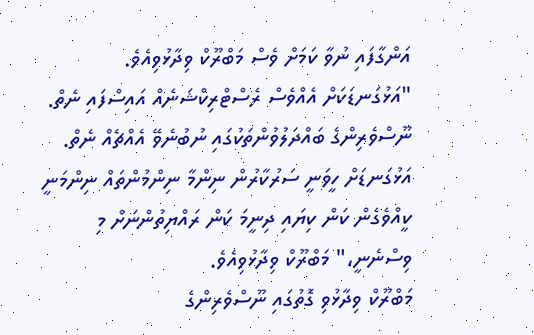އަންގާފައި ނުވާ ކަމަށް ވެސް މަބްރޫކް ވިދާޅުވިއެވެ.
"އަޅުގަނޑަކަށް އެއްވެސް ރެސްޓްރިކްޝަނެއް އައިސްފައި ނެތް. ނޫސްވެރިންގެ ބައްދަލުވުންތަކުގައި ނުބުނެވޭ އެއްޗެއް ނެތް. އަޅުގަނޑަށް ހީވަނީ ސަރުކާރުން ނިންމާ ނިންމުންތައް ނިންމަނީ ކީއްވެގެން ކަން ކިޔައި ދިނީމަ ކަން ރައްޔިތުންނަށް މި ވިސްނެނީ،" މަބްރޫކް ވިދާޅުވިއެވެ.
މަބްރޫކް ވިދާޅުވި ގޮތުގައި ނޫސްވެރިންގެ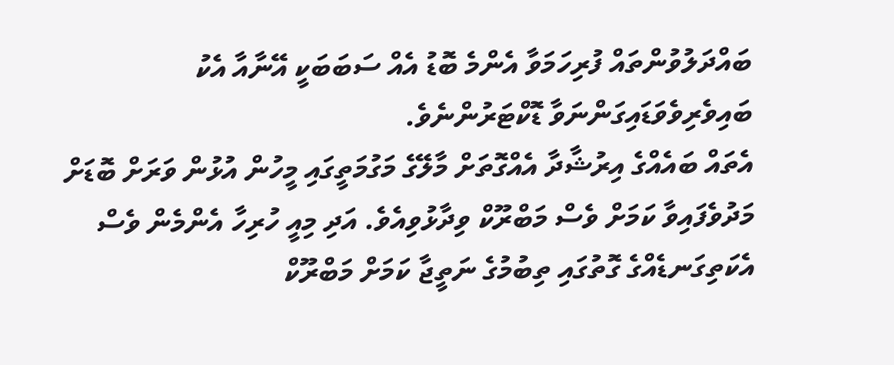ބައްދަލުވުންތައް ފުރިހަމަވާ އެންމެ ބޮޑު އެއް ސަބަބަކީ އޭނާއާ އެކު ބައިވެރިވެވަޑައިގަންނަވާ ޑޮކްޓަރުންނެވެ.
އެތައް ބައެއްގެ އިރުޝާދާ އެއްގޮތަށް މާލޭގެ މަގުމަތީގައި މީހުން އުޅުން ވަރަށް ބޮޑަށް މަދުވެފައިވާ ކަމަށް ވެސް މަބްރޫކް ވިދާޅުވިއެވެ. އަދި މިއީ ހުރިހާ އެންމެން ވެސް އެކަތިގަނޑެއްގެ ގޮތުގައި ތިބުމުގެ ނަތީޖާ ކަމަށް މަބްރޫކް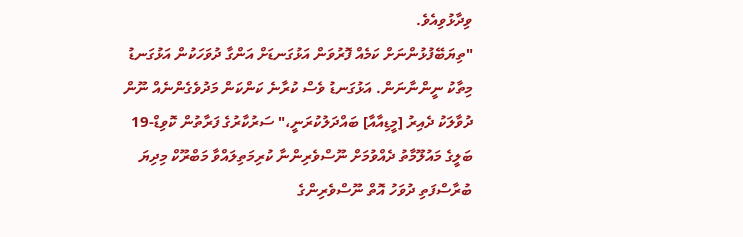ވިދާޅުވިއެވެ.
"ތިޔަބޭފުޅުންނަށް ކަމެއް ފޮރުވަން އަޅުގަނޑަށް އަންގާ ދުވަހަކުން އަޅުގަނޑު މިތާކު ނީންނާނަން. އަޅުގަނޑު ވެސް ކުރާނެ ކަންކަން މަދުވެގެންނެއް ނޫން ދުވާލަކު ދެއިރު [މީޑިއާއާ] ބައްދަލުކުރަނީ،" ސަރުކާރުގެ ފަރާތުން ކޮވިޑް-19 ބަލީގެ މައުލޫމާތު ދެއްވުމަށް ނޫސްވެރިންނާ ކުރިމަތިލައްވާ މަބްރޫކް މިދިޔަ ބުރާސްފަތި ދުވަހު އޮތް ނޫސްވެރިންގެ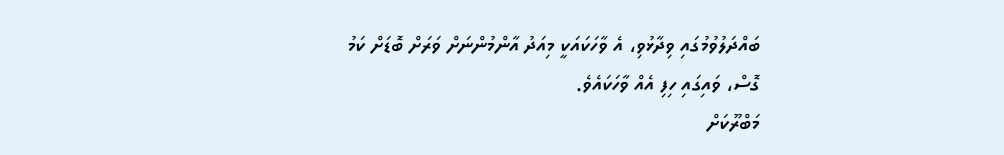ބައްދަލުވުމުގައި ވިދާޅުވި، އެ ވާހަކައަކީ މިއަދު އާންމުންނަށް ވަރަށް ބޮޑަށް ކަމު ގޮސް، ވައިގައި ހިފި އެއް ވާހަކައެވެ.
މަބްރޫކަށް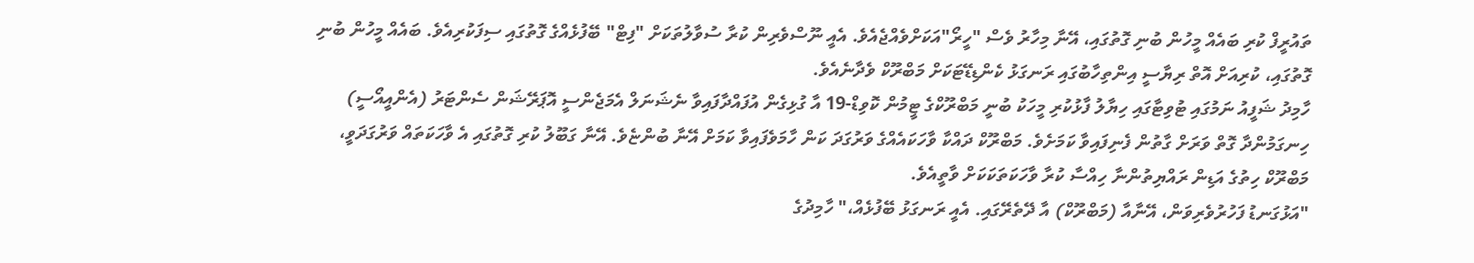ތައުރީފް ކުރި ބައެއް މީހުން ބުނި ގޮތުގައި، އޭނާ މިހާރު ވެސް "ހީރޯ"އަކަށްވެއްޖެއެވެ. އެއީ ނޫސްވެރިން ކުރާ ސުވާލުތަކަށް "ފިޓް" ބޭފުޅެއްގެ ގޮތުގައި ސިފަކުރިއެވެ. ބައެއް މީހުން ބުނި ގޮތުގައި، ކުރިއަށް އޮތް ރިޔާސީ އިންތިހާބުގައި ރަނގަޅު ކެންޑިޑޭޓަކަށް މަބްރޫކް ވެދާނެއެވެ.
ހާމިދު ޝަފީއު ނަމުގައި ޓުވިޓާގައި ހިޔާލު ފާޅުކުރި މީހަކު ބުނީ މަބްރޫކްގެ ޓީމުން ކޮވިޑް-19 އާ ގުޅިގެން އުފައްދާފައިވާ ނެޝަނަލް އެމަޖެންސީ އޮޕަރޭޝަން ސެންޓަރު (އެންއީއޯސީ) ހިނގަމުންދާ ގޮތް ވަރަށް ގާތުން ފެނިފައިވާ ކަމަށެވެ. މަބްރޫކް ދައްކާ ވާހަކައެއްގެ ވަރުގަދަ ކަން ހާމަވެފައިވާ ކަމަށް އޭނާ ބުންޏެވެ. އޭނާ ގަބޫލު ކުރި ގޮތުގައި އެ ވާހަކަތައް ވަރުގަދަވީ، މަބްރޫކް ހިތުގެ އަޑިން ރައްޔިތުންނާ ހިއްސާ ކުރާ ވާހަކަތަކަކަށް ވާތީއެވެ.
"އަޅުގަނޑު ފަހުރުވެރިވަން، އޭނާއާ (މަބްރޫކް) އާ ދޭތެރޭގައި. އެއީ ރަނގަޅު ބޭފުޅެއް،" ހާމިދުގެ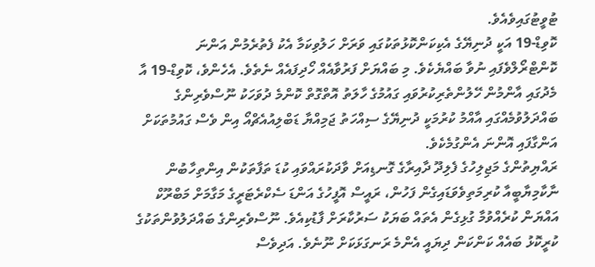ޓުވީޓުގައިވެއެވެ.
ކޮވިޑް-19 އަކީ ދުނިޔޭގެ އެކިކަންކޮޅުތަކުގައި ވަރަށް ހަލުވިކަމާ އެކު ފެތުރެމުން އަންނަ ކޮންޓްރޯލްވެފައި ނުވާ ބައްޔެކެވެ. މި ބައްޔަށް ފަރުވާއެއް ހޯދިފައެއް ނެތެވެ. އެހެންވެ، ކޮވިޑް-19 އާ މެދުގައި އާންމުން ހޭލުންތެރިކުރުވައި ގައުމުގެ ހާލަތު އޮތްގޮތް ކޮންމެ ދުވަހަކު ނޫސްވެރިންގެ ބައްދަލުވުމެއްގައި އާއްމު ކުރުމަކީ ދުނިޔޭގެ ސިއްހަތު ޖަމިއްޔާ ޑަބްލިއުއެޗްއޯ އިން ވެސް ގައުމުތަކަށް އަންގާފައި އޮންނަ އެންގުމެކެވެ.
ރައްޔިތުންގެ މަޖިލިހުގެ ފެލިދޫ ދާއިރާގެ ގޮނޑިއަށް ވާދަކުރައްވައި ކުޑަ ތަފާތަކުން އިންތިހާބުން ނާކާމިޔާބީއާ ކުރިމަތިވެވަޑައިގެން ފަހުން، ރައީސް އޮފީހުގެ އަންޑަ ސެކްރެޓަރީގެ މަގާމަށް މަބްރޫކް އައްޔަން ކުރެއްވުމާ ގުޅިގެން އެތައް ބަޔަކު ސަރުކާރަށް ފާޑުކިއެވެ. ނޫސްވެރިންގެ ބައްދަލުވުންތަކުގެ ކުރީކޮޅު ބައެއް ކަންކަން ދިޔައީ އެންމެ ރަނގަޅަކަށް ނޫނެވެ. އަދިވެސް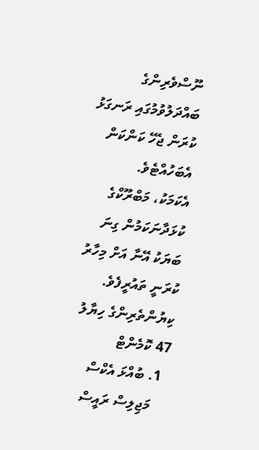ނޫސްވެރިންގެ ބައްދަލުވުމުގައި ރަނގަޅު ކުރަން ޖެހޭ ކަންކަން އެބަހުއްޓެވެ.
އެކަމަކު، މަބްރޫކްގެ ކުޅަދާނަކަމުން ގިނަ ބަޔަކު އޭނާ އަށް މިހާރު ކުރަނީ ތައުރީފެވެ.
ކިޔުންތެރިންގެ ހިޔާލު
47 ކޮމެންޓް
  1. ބުއްޅަ އެކްސް
    މަޖިލިސް ރައީސް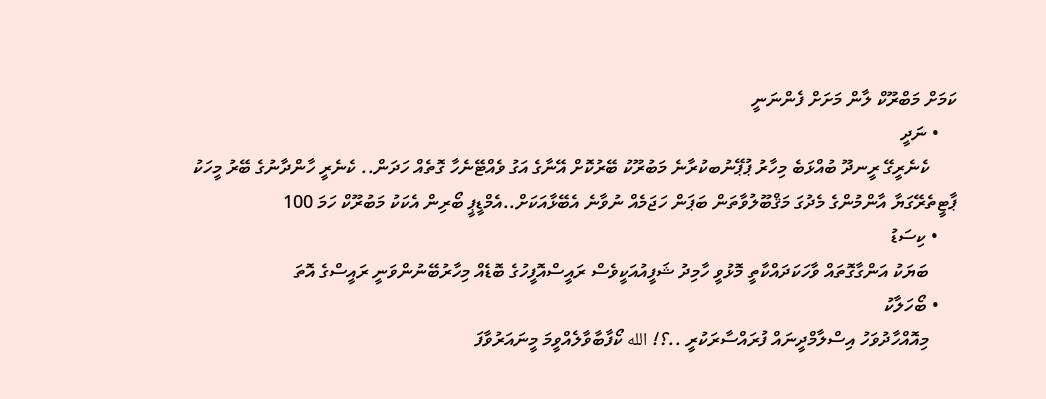ކަމަށް މަބްރޫކް ލާން މަށަށް ފެންނަނީ
    • ނަދީ
      ކެނެރީގޭ ރީނދޫ ބުއްޅަބެ މިހާރު ޕުޕޭނުބކުރާނެ މަބުރޫކު ބޭރުކޮށް އޭނާގެ އަގު ވެއްޓޭނެހާ ގޮތެއް ހަދަން.. ކެނެރީ ހާންދާނުގެ ބޭރު މީހަކު ޕާޓީތެރޭގަޔާ އާންމުންގެ މެދުގަ މަޤްބޫލުވާތަން ބަޕަން ހަޖަމެއް ނުވާނެ އެބޭޅާއަކަށް..އެމްޑީޕީ ބޯރިން އެކަކު މަބުރޫކް ހަމަ 100
    • ކިސަޑު
      ބަޔަކު އަންގާގޮތައް ވާހަކަދައްކާތީ މޮޅުވީ ހާމިދު ޝަފީއުއަކީވެސް ރައީސްއޮފީހުގެ ބޮޑެއް މިހާރުބޭނުންވަނީ ރައީސްގެ އޮތަ
    • ބޯހަލާކު
      މިއޮއްހާދުވަހު އިސްލާމްދީނައް ފުރައްސާރަކުރީ ..؟! الله ކޯފާބާވާލެއްވީމަ މީނައަރުވާފަ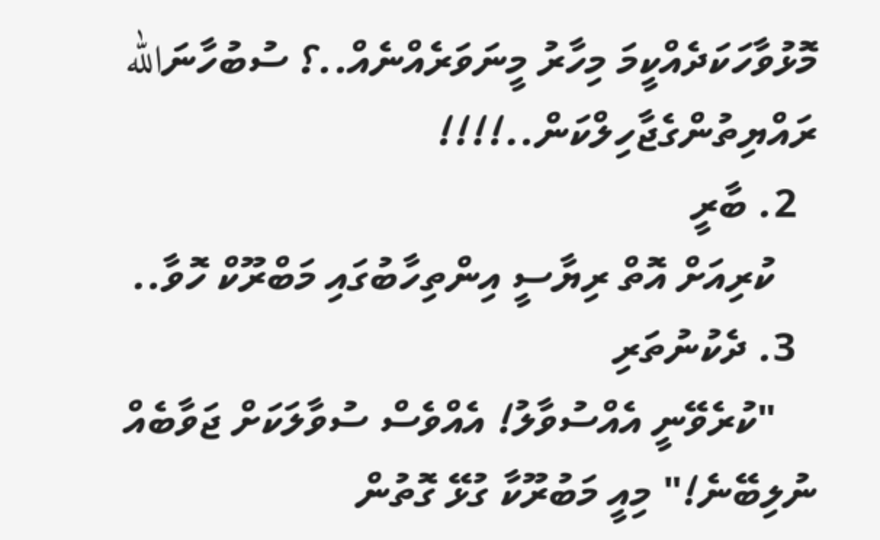މޮޅުވާހަކަދެއްކީމަ މިހާރު މީނަވަރެއްނެއް..؟ ސުބުހާނަالله ރައްޔިތުންގެޖާހިލްކަން..!!!!
  2. ބާރީ
    ކުރިއަށް އޮތް ރިޔާސީ އިންތިހާބުގައި މަބްރޫކް ހޮވާ..
  3. ދެކުނުތަރި
    "ކުރެވޭނީ އެއްސުވާލު! އެއްވެސް ސުވާލަކަށް ޖަވާބެއް ނުލިބޭނެ!" މިއީ މަބުރޫކާ ގުޅޭ ގޮތުން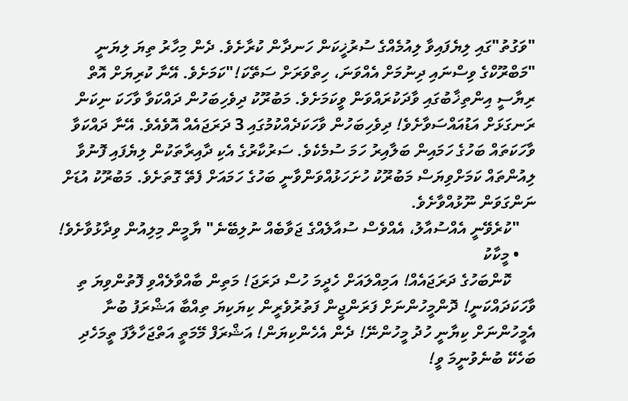"ވަގުތު"ގައި ލިޔެފައިވާ ލިއުމެއްގެ ސުރުޚީކަން ހަނދާން ކުރާށެވެ. ދެން މިހާރު ތިޔަ ލިޔަނީ "މަބްރޫކްގެ ވިސްނައި ދިނުމަށް އެއްވަނަ، ހިތްވަރަށް ސަތޭކަ!"ކަމަށެވެ. އޭނާ ކުރިޔަށް އޮތް ރިޔާސީ އިންތިޚާބުގައި ވާދަކުރައްވަން ވީކަމަށެވެ. މަބުރޫކު ދިވެހިބަހުން ދައްކަވާ ވާހަކަ ނިކަން ރަނގަޅަށް އަޑުއައްސަވާށެވެ! ދިވެހިބަހުން ވާހަކަދެއްކުމުގައި 3 ދަރަޖައެއް އޮވެއެވެ. އޭނާ ދައްކަވާ ވާހަކަތައް ބަހުގެ ހަމައިން ބަލާއިރު ހަމަ ސުމެކެވެ. ސަރުކާރުގެ އެކި ދާއިރާތަކުން ލިޔެފައި ފޮނުވާ ލިއުންތައް ކަމަށްވިޔަސް މަބުރޫކު ހުށަހަޅުއްވަންވާނީ ބަހުގެ ހަމައަށް ފެތޭ ގޮތަށެވެ. މަބުރޫކު އުޑަށް ނަންގަވަން ނޫޅުއްވާށެވެ.
    "ކުރެވޭނީ އެއްސުއާލު، އެއްވެސް ސުއާލެއްގެ ޖަވާބެއް ނުލިބޭނެ" ޔާމީން މިލިއުން ވިދާޅުވާށެވެ!
    • މީކާކު
      ކޮންބަހުގެ ދަރަޖައެއް! އަމިއްލައަށް ހެދީމަ ހުސް ދަރަޖަ! މަތިން ބާއްވާލެއްވި ފޮތުންވިޔަ ތި ވާހަކަދައްކަނީ! ދޮންމީހުންނަށް ފަރަންޖީން ފަތުރުވެރީން ކިޔަކިޔަ ތިއްބާ އަޝްރަފު ބުނާ އެމީހުންނަށް ކިޔާނީ ހުދު މީހުންނޭ! ދެން އެހެންކިޔަން! އަޝްރަފް މޭމަތީ އަތްޖަހާލާފަ ތީމަހެދި ބަހެކޭ ބުނެވުނީމަ ވީ!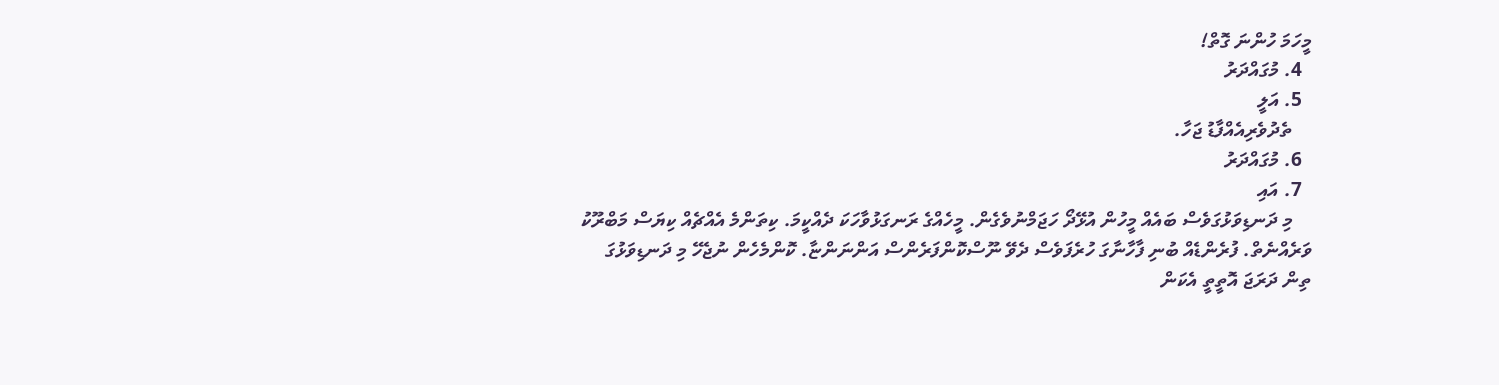މީހަމަ ހުންނަ ގޮތް!
  4. މުގައްދަރު
  5. އަލީ
    ތެދުވެރިއެއްފާޑު ޖަހާ.
  6. މުގައްދަރު
  7. އައި
    މި ދަނޑިވަޅުގަވެސް ބައެއް މީހުން އުޅޭދޯ ހަޖަމްނުވެގެން. މީހެއްގެ ރަނގަޅުވާހަކަ ދެއްކީމަ. ކިތަންމެ އެއްޗެއް ކިޔަސް މަބްރޫކު ވަރެއްނެތް. ފުރެންޑެއް ބުނި ފާހާނާގަ ހުރެފަވެސް ދެވޭ ނޫސްކޮންފަރެންސް އަންނަންޏާ. ކޮންމެހެން ނުޖެހޭ މި ދަނޑިވަޅުގަ ތިން ދަރަޖަ އޮތީތީ އެކަން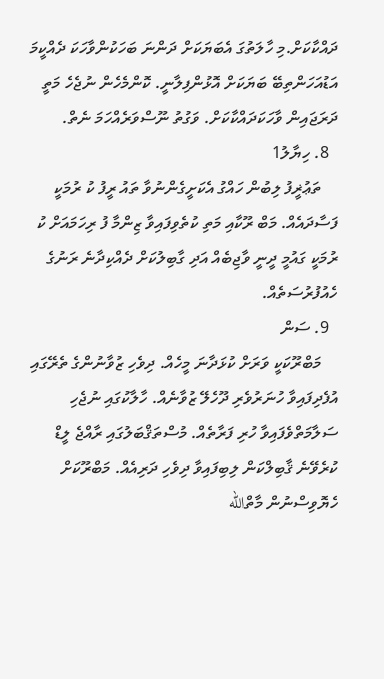ދައްކާކަށް.މި ހާލަތުގަ އެބަޔަކަށް ދަންނަ ބަހަކުންވާހަކަ ދެއްކީމަ އަޑުއަހަންތިބޭ ބަޔަކަށް އޮޅުންފިލާނީ. ކޮންމެހެން ނުޖެހެ މަތީ ދަރަޖައިން ވާހަކަދައްކާކަށް. ވަގުތު ނޫސްވަރެއްހަމަ ނެތް.
  8. ހިޔާލު1
    ތަޢުޜީފު ލިބުން ހައްގު އެކަށީގެންނުވާ ތައު ރީފު ކު ރުމަކީ ފަސާދައެއް. މަބް ރޫކާއި މަތި ކުތެވިފައިވާ ޒިންމާ ފު ރިހަމައަށް ކު ރުމަކީ ގައުމީ ދީނީ ވާޖިބެއް އަދި ގާބިލުކަށް ދެއްކިދާނެ ރަނުގެ ހެއުފުރުސަތެއް.
  9. ސަން
    މަބްރޫކަކީ ވަރަށް ކުޅަދާނަ މީހެއް. ދިވެހި ޒުވާނުންގެ ތެރޭގައި އުފެދިފައިވާ ހުނަރުވެރި ދޫހެލޭ ޒުވާނެއް. ހާލާކުގައި ނުޖެހި ސަލާމަތްވެފައިވާ ހުރި ފަރާތެއް. މުސްތަޤްބަލުގައި ރާއްޖެ ލީޑް ކުރެވޭނެ ޤާބިލްކަން ލިބިފައިވާ ދިވެހި ދަރިއެއް. މަބްރޫކަށް ހެޔޮވިސްނުން މާތްالله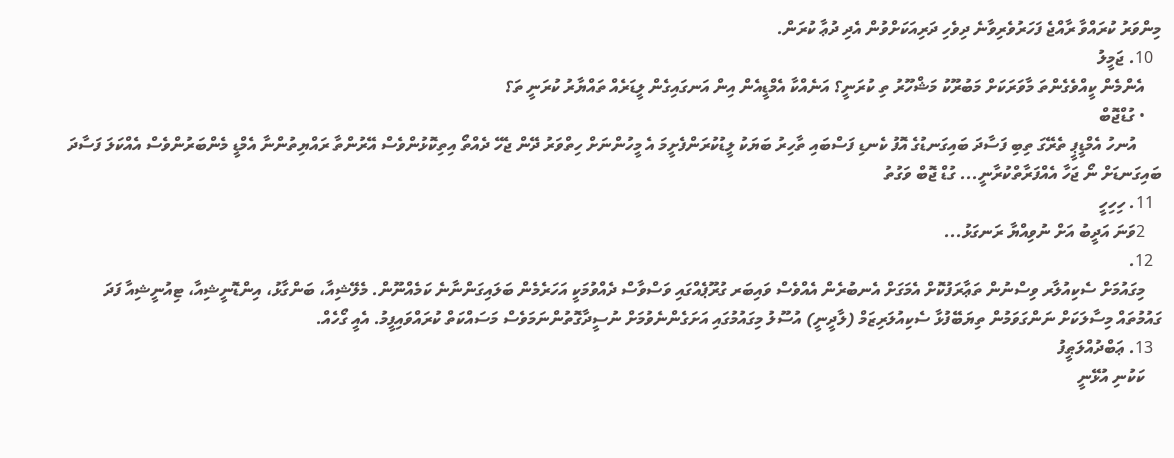މިންވަރު ކުރައްވާ ރާއްޖެ ފަހަރުވެރިވާނެ ދިވެހި ދަރިއަކަށްވުން އެދި ދުޢާ ކުރަން.
  10. ޖަމީލު
    އެންމެން ކީއްވެގެންތަ މާވަރަކަށް މަބުރޫކު މަޝްހޫރު ތި ކުރަނީ؟ އަނެއްކާ އެމްޑީއެން އިން އަނގައިގެން ލީޑަރެއް ތައްޔާރު ކުރަނީ ތަ؟
    • ގުޑްޖޮބް
      އުނހު އެމްޑީޕީ ތެރޭގަ ތިބި ފަސާދަ ބައިގަނޑުގެ އޮފު ކެނޑި ފަސްބައި ތާހިރު ބަޔަކު ލީޑުކުރަންފެށީމަ އެ މީހުންނަށް ހިތްވަރު ދޭން ޖެހޭ ދެއްތޯ އިތިކޮޅުންވެސް އޭރުންތާ ރައްޔިތުންނާ އެމްޑީ މެންބަރުންވެސް އެއްކަލަ ފަސާދަ ބައިގަނޑަށް ނޯ ޖަހާ އެއްފަރާތްކުރާނީ... ގުޑް ޖޮބް ވަގުތު
  11. ހިހިހީ
    2ވަނަ އަދީބު އަށް ނުވިއްޔާ ރަނގަޅު...
  12.
    މިގައުމަށް ސެކިއުލާރ ވިސްނުން ތަޢާރަފުކޮށް އެމަގަށް އެނބުރެން އެއްވެސް ވައިބަރ ގުރޫޕެއްގައި ވަސްވާސް ދެއްވުމަކީ އަހަރެމެން ބަލައިގަންނާނެ ކަމެއްނޫން. މެލޭޝިއާ، ބަންގާޅު، އިންޑޮނީޝިއާ، ޓިއުނީޝިއާ ފަދަ ގައުމުތައް މިސާލަކަށް ނަންގަވަމުން ތިޔަބޭފުޅާ ސެކިއުލަރިޒަމް (ލާދީނީ) އުސޫލު މިގައުމުގައި އަށަގެންނެވުމަށް ނުސީދާގޮތުންނަމަވެސް މަސައްކަތް ކުރައްވައިފީމު. އެއީ ގޯހެއް.
  13. ޢަބްދުއްލަޠީފު
    ކަކުނި އުޅޭނީ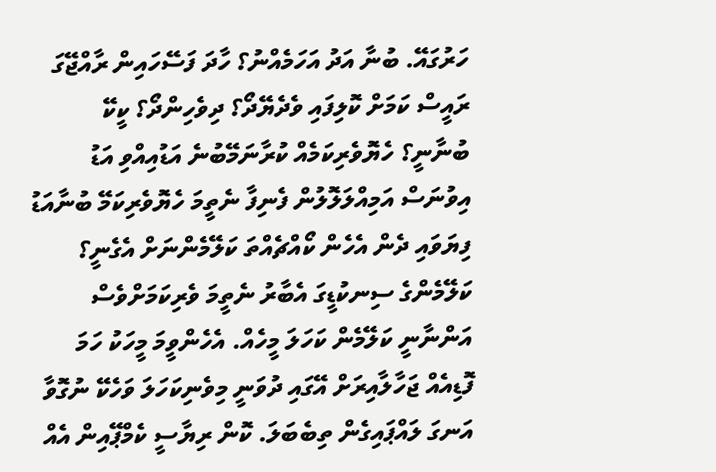ހަރުގައޭ. ބުނާ އަދު އަހަމެއްނު؟ ހާދަ ފަސޭހައިން ރާއްޖޭގަ ރައީސް ކަމަށް ކޮލިފައި ވެދެޔޭދޯ؟ ދިވެހިންދޯ؟ ކީކޭ ބުނާނީ؟ ހެޔޮވެރިކަމެއް ކުރާނަމޭބުނެ އަޑުއިއްވި އަޑު އިވުނަސް އަމިއްލަލޮލުން ފެނިފާ ނެތީމަ ހެޔޮވެރިކަމޭ ބުނާއަޑު ފިޔަވައި ދެން އެހެން ކޯއްޗެއްތަ ކަލޭމެންނަށް އެގެނީ؟ ކަލޭމެންގެ ސިނކުޑީގަ އެބާރު ނެތީމަ ވެރިކަމަށްވެސް އަންނާނީ ކަލޭމެން ކަހަލަ މީހެއް. އެހެންވީމަ މީހަކު ހަމަ ފޮޑިއެއް ޖަހާލާއިރަށް އޭގައި ދުވަނީ މިވެނިކަހަލަ ވަހެކޭ ނުގޮވާ އަނގަ ލައްޕައިގެން ތިބެބަލަ. ކޮން ރިޔާސީ ކެމްޕޭއިން އެއް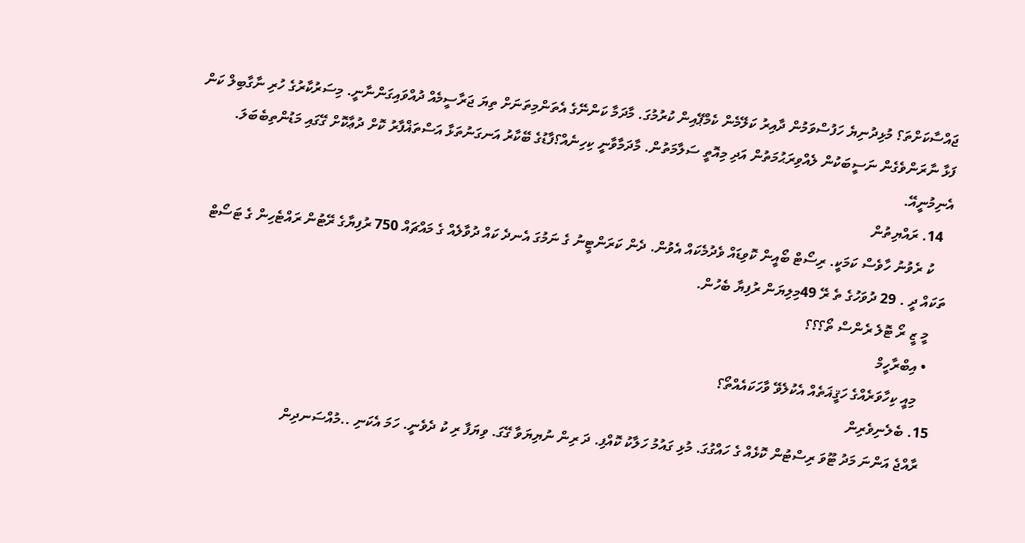ޖައްސާކަށްތަ؟ މުޅިދުނިޔެ ހަފުސްވަމުން ދާއިރު ކަލޭމެން ކެމްޕޭއިން ކުރުމުގަ. މާދަމާ ކަންނޭގެ އެތަންމިތަނަށް ތިޔަ ޖަރާސީމެއް ދުއްވައިގަންނާނީ. މިސަރުކާރުގެ ހުރި ނާގާބިލް ކަން ފަޅާ ނާރަންވެގެން ނަސީބަކުން ލެއްވިރަޙުމަތުން އަދި މިއޮތީ ސަލާމަތުން. މާދަމާވާނީ ކިހިނެއް؟ފާޑުގެ ބޭކާރު އަނގަނުތަޅާ އަސްތަޣްފާރު ކޮށް ދުޢާކޮށް ގޭގައި މަޑުންތިބެބަލަ. އެނިމުނީއޭ.
  14. ރައްޔިތުން
    ކު ރެވުނު ހާވެސް ކަމަކީ. ރިސޯޓް ބޯއީން ކޮވިޑައް ވެދުމެކައް އެވުން. ދެން ކަރަންޓީނު ގެ ނަމުގަ އެނދެ ކައް ދުވާލެއް ގެ މައްޗައް 750 ރުފިޔާގެ ރޭޓުން ރައްޓެހިން ގެ ޓަސޯޓް ތަކައް ދީ . 29 ދުވަހުގެ ތެ ރޭ 49މިލިޔަން ރުފިޔާ ބެހުން.
    މީ ޒީ ރޯ ޓޮލެ ރެންސް ތޯ؟؟؟
    • އިބްރާހީމް
      މިއީ ކިހާވަރެއްގެ ހަޤީޣަތެއް އެކުލެވޭ ވާހަކައެއްތޯ؟
  15. ބެލެނިވެރިން
    ރާއްޖެ އަންނަ މަދު ޓޫވަ ރިސްޓުން ކޮޅެއް ގެ ހައްގުގަ. މުޅި ގައުމު ހަލާކު ކޮއްފި. ދަ ރިން ނުޔިޔަވާ ގޭގަ. ވިޔަފާ ރި ކު ދެވެނީ. ހަމަ އެކަނި ..މުއްސަނދިން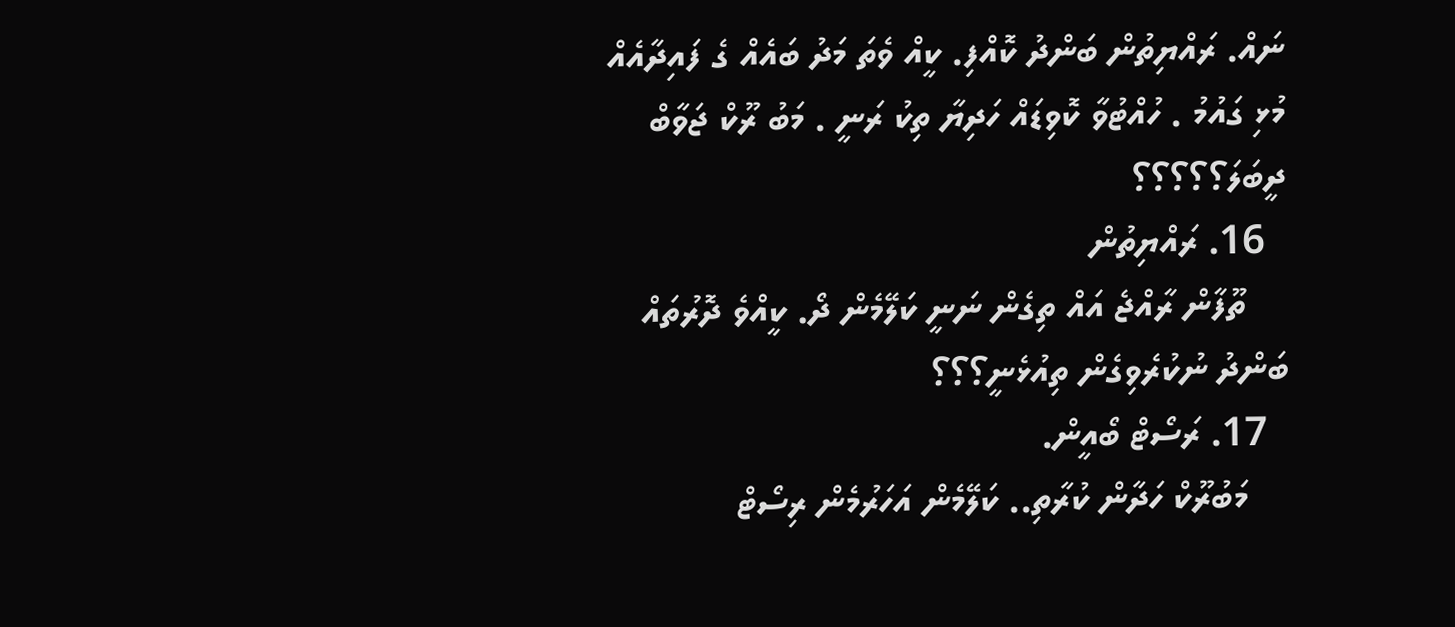ނައް. ރައްޔިތުން ބަންދު ކޮއްފި. ކީއް ވެތަ މަދު ބައެއް ގެ ފައިދާއެއް މުޅި ގައުމު . ހުއްޓުވާ ކޮވިޑައް ހަދިޔާ ތިކު ރަނީ . މަބު ރޫކް ޖަވާބް ދީބަލަ؟؟؟؟؟
  16. ރައްޔިތުން
    ތޫފާން ރާއްޖެ އައް ތިގެން ނަނީ ކަލޭމެން ދޯ. ކީއްވެ ދޮރުތައް ބަންދު ނުކުރެވިގެން ތިއުޅެނީ؟؟؟
  17. ރަސޯޓް ބޯއީން.
    މަބުރޫކް ހަދާން ކުރާތި.. ކަލޭމެން އަހަރުމެން ރިސޯޓް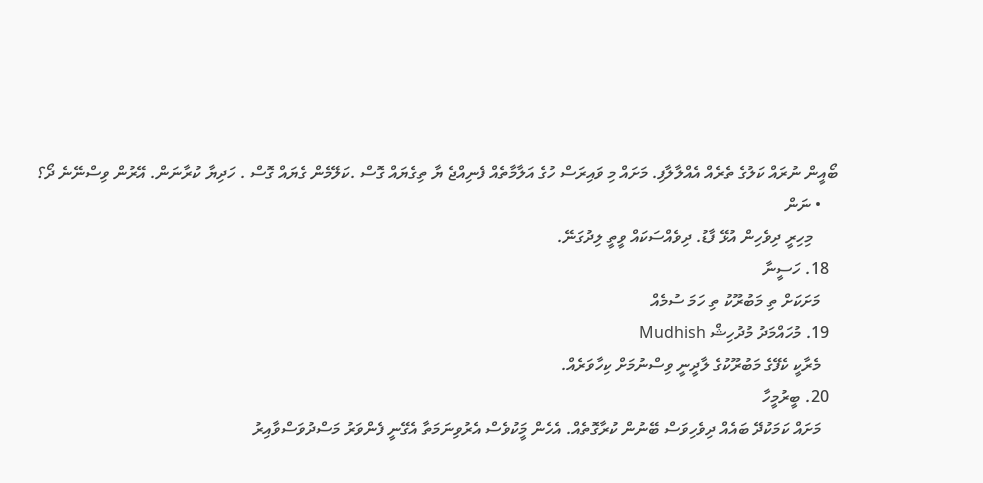ބޯއީން ނުރައް ކަލުގެ ތެރެއް އެއްލާލާފި. މަށައް މި ވައިރަސް ހުގެ އަލާމާތެއް ފެނިއްޖެ ޔާ ތިގެޔައް ގޮސް .ކަލޭމެން ގެޔައް ގޮސް . ހަދިޔާ ކުރާނަން. އޭރުން ވިސްނޭނެ ދޯ؟
    • ނަން
      މިހިރީ ދިވެހިން އުޅޭ ފާޑު. ދިވެއްސަކައް ވީތީ ލިދުގަނޭ.
  18. ހަސީނާ
    މަށަކަށް ތި މަބުރޫކު ތި ހަމަ ސުމެއް
  19. މުހައްމަދު މުދުހިޝް Mudhish
    މެރާކީ ކެފޭގެ މަބުރޫކުގެ ލާދީނީ ވިސްނުމަށް ކިހާވަރެއް.
  20. ބީރުމީހާ
    މަށައް ކަމަކުދޭ ބައެއް ދިވެހިވަސް ބޭނުން ކުރާގޮތެއް. އެހެން މީަކުވެސް އެރުވިނަމަތާ އެގޭނީ ފެންވަރު މަސްދުވަސްވާއިރު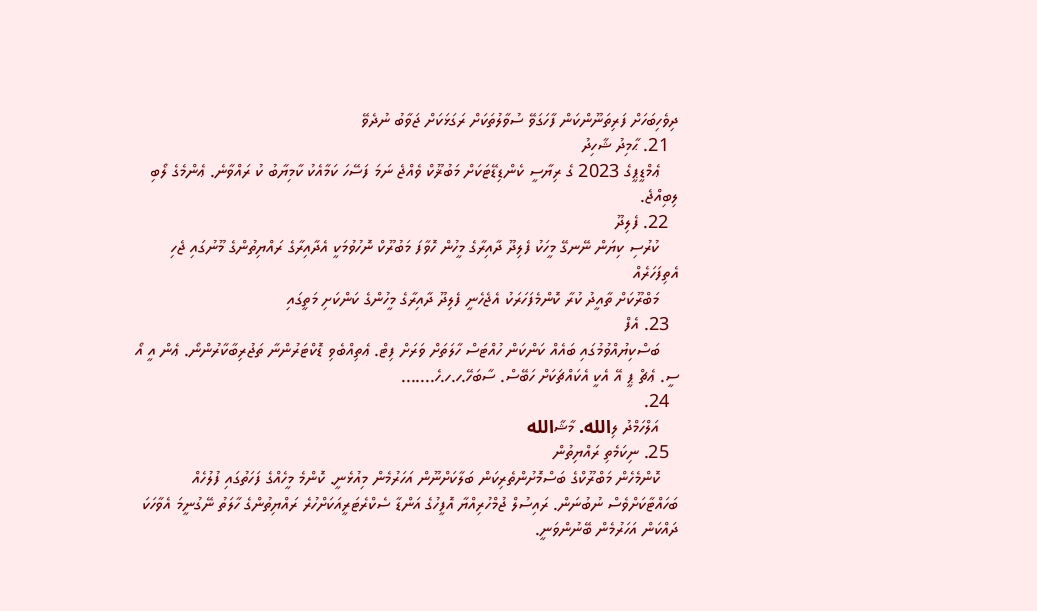ދިވެހިބަހަށް ފަރިތަނޫންކަން ފާހަގަވޭ ސުވާލުތަކަށް ރަގަޅަކަށް ޖަވާބު ނުދެވޭ
  21. ޙާމިދު ޝާހިދު
    ޢެމްޑީޕީގެ 2023 ގެ ރިޔާސީ ކެންޑިޑޭޓަކަށް މަބުޜޫކް ވެއްޖެ ނަމަ ފަސޭހަ ކަމާއެކު ކާމިޔާބު ކު ރައްވާނެ. ޢެންމެގެ ލޯބި ލިބިއްޖެ.
  22. ފެލިދޫ
    ކުރުސި ކިޔަން ނޭނގޭ މީހަކު ފެލިދޫ ދާއިރާގެ މީހުން ހޮވާފަ މަބުރޫކް ނޮހުވުމަކީ އެދާއިރާގެ ރައްޔިތުންގެ މޫނުގައި ޖެހި އެތިފަހަރެއް
    މަބްރޫކަށް ތާއީދު ކުރާ ކޮންމެފަހަރަކު އެޖެހެނީ ފެލިދޫ ދާއިރާގެ މީހުންގެ ކަންކަށި މަތީގައި
  23. އެފް
    ބަސްކިޔުއްވުމުގައި ބައެއް ކަންކަން ހުއްޓަސް ހާލަތަށް ވަރަށް ފިޓް. ޢެތިއްބެވި ޑޮކްޓަރުންނާ ތަޖުރިބާކާރުންނޯ. ޢެން އީ އޯ ސީ. ޢެޗް ޕީ އޭ އެކީ އެކައްޗަކަށް ހަބޭސް. ސާބަހޭ.ހ.ހ.ހެ.......
  24.
    އަލްހަމްދު ލިالله. މާޝާالله
  25. ނިކަމެތި ރައްޔިތުން
    ކޮންމެހެން މަބްރޫކްގެ ބަސްމޮށުންތެރިކަން ބަލާކަށްނޫން އަހަރުމެން މިއުޅެނީ. ކޮންމެ މީހެއްގެ ފަހަތުގައި ފުލުހެއް ބަހައްޓާކަށްވެސް ނުބުނަން. ރައިސުލް ޖުމްހުރިއްޔާ އޮފީހުގެ އަންޑާ ސެކްރެޓަރީއަކަށްހުރެ ރައްޔިތުންގެ ހާލަތު ނޭގުނީމަ އެވާހަކަ ދައްކަން އަހަރުމެން ބޭނުންވަނީ.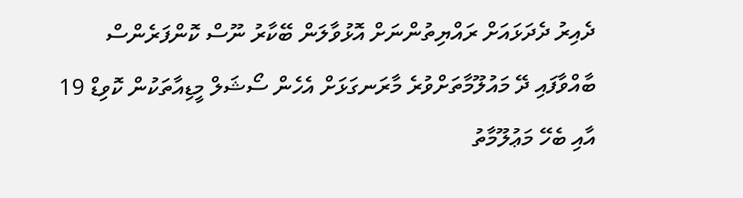ދެއިރު ދެދަޅައަށް ރައްޔިތުންނަށް އޮޅުވާލަން ބޭކާރު ނޫސް ކޮންފަރެންސް ބާއްވާފައި ދޭ މައުލޫމާތަށްވުރެ މާރަނގަޅަށް އެހެން ސޯޝަލް މީޑިއާތަކުން ކޮވިޑް 19 އާއި ބެހޭ މަޢުލޫމާތު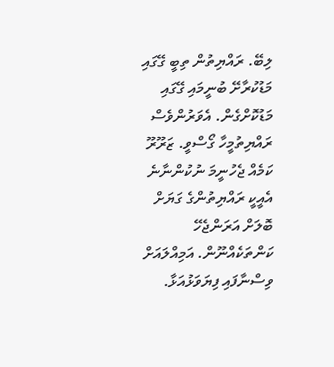ލިބޭ. ރައްޔިތުން ތިބީ ގޭގައި މަޑުކުރާށޭ ބުނީމައި ގޭގައި މަޑުކޮށްގެން. އެވަރުންވެސް ރައްޔިތުމީހާ ގޯސްވީ. ޒަރޫރޫ ކަމެއް ޖެހުނީމަ ނުކުންނާނެ އެއީކީ ރައްޔިތުންގެ ގަޔަށް ބޮލަށް އަރަންޖެހޭ ކަންތަކެއްނޫން. އަމިއްލައަށް ވިސްނާފައި ފިޔަވަޅުއަޅާ.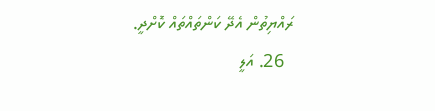ރައްޔިތުން އެދޭ ކަންތައްތައް ކޮށްދީ.
  26. އަލީ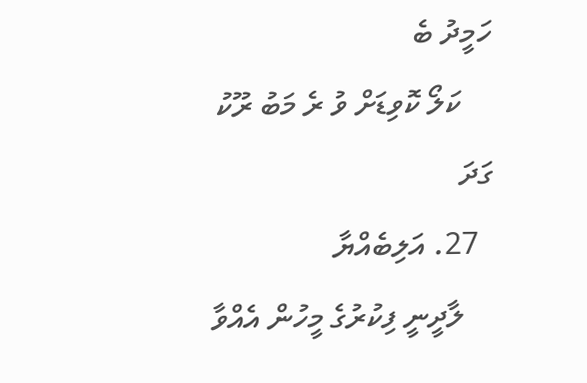ހަމީދު ބެ
    ކަލޯ ކޮވިޑަށް ވު ރެ މަބު ރޫކު ގަދަ
  27. އަލިބެއްޔާ
    ލާދީނީ ފިކުރުގެ މީހުން އެއްވާ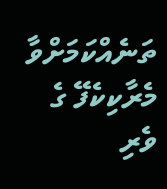ތަނެއްކަމަށްވާ މެރާކިކެފޭ ގެ ވެރި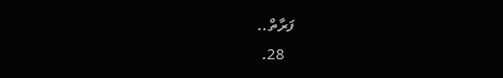ފަރާތް..
  28.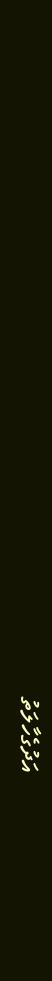އަދުގެހާލަތު